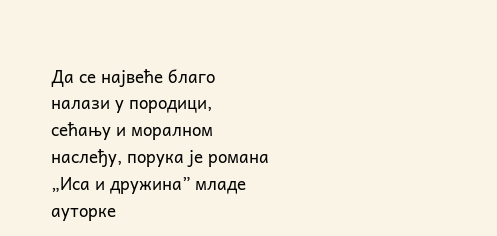Да се највеће благо налази у породици, сећању и моралном наслеђу, порука је романа „Иса и дружина” младе ауторке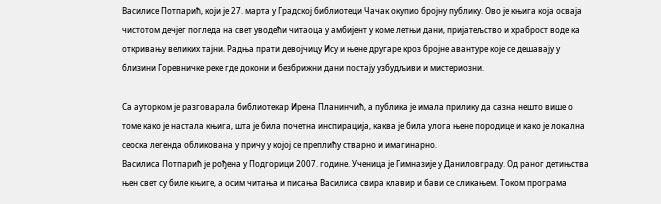Василисе Потпарић, који је 27. марта у Градској библиотеци Чачак окупио бројну публику. Ово је књига која осваја чистотом дечјег погледа на свет уводећи читаоца у амбијент у коме летњи дани, пријатељство и храброст воде ка откривању великих тајни. Радња прати девојчицу Ису и њене другаре кроз бројне авантуре које се дешавају у близини Горевничке реке где докони и безбрижни дани постају узбудљиви и мистериозни.

Са ауторком је разговарала библиотекар Ирена Планинчић, а публика је имала прилику да сазна нешто више о томе како је настала књига, шта је била почетна инспирација, каква је била улога њене породице и како је локална сеоска легенда обликована у причу у којој се преплићу стварно и имагинарно.
Василиса Потпарић је рођена у Подгорици 2007. године. Ученица је Гимназије у Даниловграду. Од раног детињства њен свет су биле књиге, а осим читања и писања Василиса свира клавир и бави се сликањем. Током програма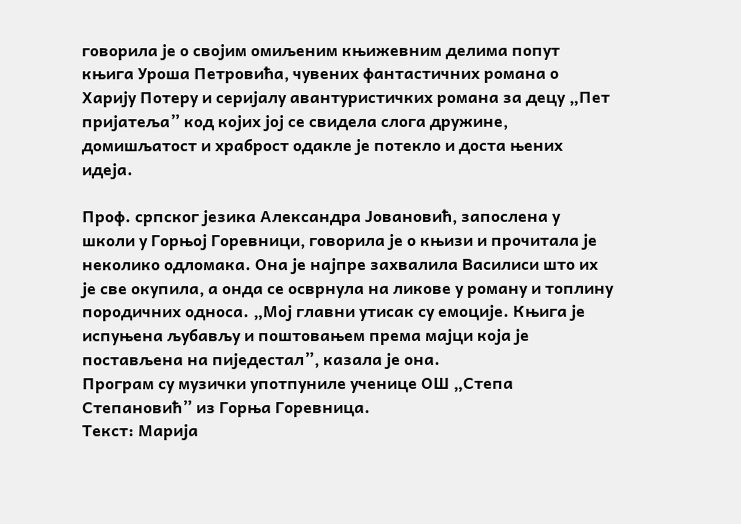говорила је о својим омиљеним књижевним делима попут књига Уроша Петровића, чувених фантастичних романа о Харију Потеру и серијалу авантуристичких романа за децу „Пет пријатеља” код којих јој се свидела слога дружине, домишљатост и храброст одакле је потекло и доста њених идеја.

Проф. српског језика Александра Јовановић, запослена у школи у Горњој Горевници, говорила је о књизи и прочитала је неколико одломака. Она је најпре захвалила Василиси што их је све окупила, а онда се осврнула на ликове у роману и топлину породичних односа. „Мој главни утисак су емоције. Књига је испуњена љубављу и поштовањем према мајци која је постављена на пиједестал”, казала је она.
Програм су музички употпуниле ученице ОШ „Степа Степановић” из Горња Горевница.
Текст: Марија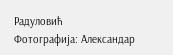Радуловић
Фотографија: Александар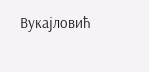Вукајловић